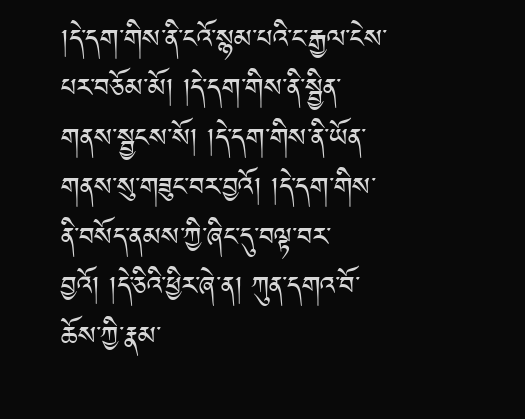།དེ་དག་གིས་ནི་ངའོ་སྙམ་པའི་ང་རྒྱལ་ངེས་པར་བཅོམ་མོ། །དེ་དག་གིས་ནི་སྦྱིན་གནས་སྦྱངས་སོ། །དེ་དག་གིས་ནི་ཡོན་གནས་སུ་གཟུང་བར་བྱའོ། །དེ་དག་གིས་ནི་བསོད་ནམས་ཀྱི་ཞིང་དུ་བལྟ་བར་བྱའོ། །དེ་ཅིའི་ཕྱིར་ཞེ་ན། ཀུན་དགའ་བོ་ཆོས་ཀྱི་རྣམ་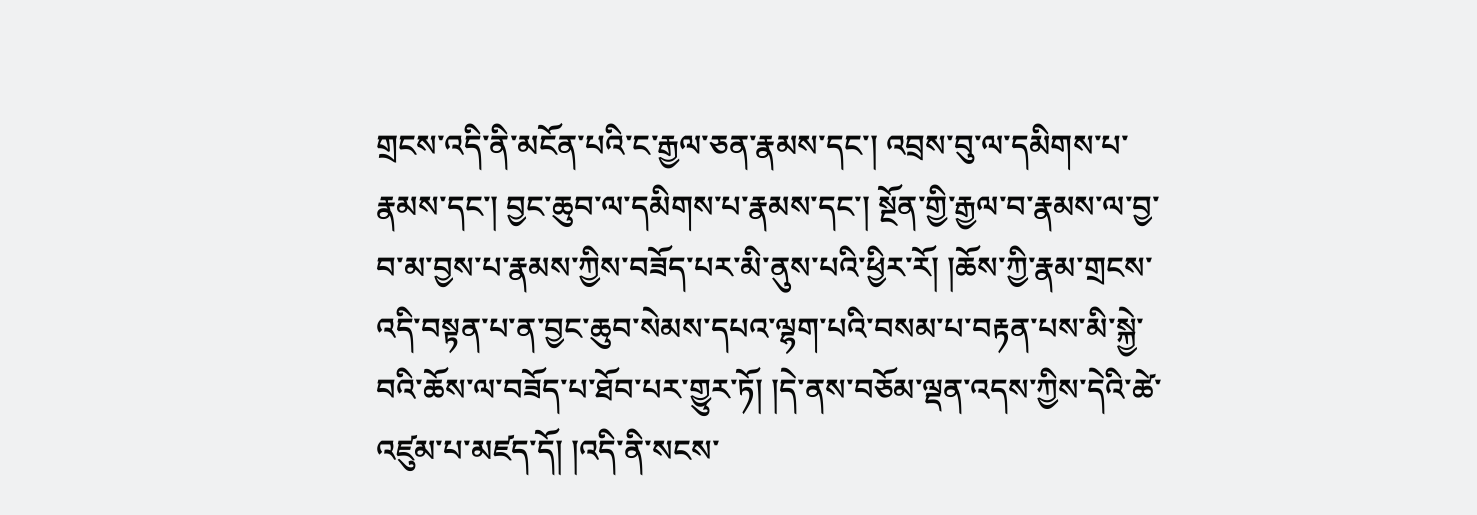གྲངས་འདི་ནི་མངོན་པའི་ང་རྒྱལ་ཅན་རྣམས་དང་། འབྲས་བུ་ལ་དམིགས་པ་རྣམས་དང་། བྱང་ཆུབ་ལ་དམིགས་པ་རྣམས་དང་། སྔོན་གྱི་རྒྱལ་བ་རྣམས་ལ་བྱ་བ་མ་བྱས་པ་རྣམས་ཀྱིས་བཟོད་པར་མི་ནུས་པའི་ཕྱིར་རོ། །ཆོས་ཀྱི་རྣམ་གྲངས་འདི་བསྟན་པ་ན་བྱང་ཆུབ་སེམས་དཔའ་ལྷག་པའི་བསམ་པ་བརྟན་པས་མི་སྐྱེ་བའི་ཆོས་ལ་བཟོད་པ་ཐོབ་པར་གྱུར་ཏོ། །དེ་ནས་བཅོམ་ལྡན་འདས་ཀྱིས་དེའི་ཚེ་འཛུམ་པ་མཛད་དོ། །འདི་ནི་སངས་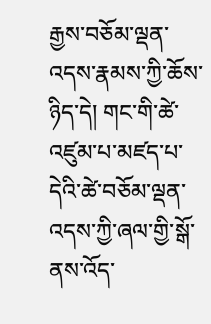རྒྱས་བཅོམ་ལྡན་འདས་རྣམས་ཀྱི་ཆོས་ཉིད་དེ། གང་གི་ཚེ་འཛུམ་པ་མཛད་པ་དེའི་ཚེ་བཅོམ་ལྡན་འདས་ཀྱི་ཞལ་གྱི་སྒོ་ནས་འོད་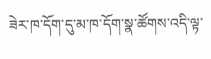ཟེར་ཁ་དོག་དུ་མ་ཁ་དོག་སྣ་ཚོགས་འདི་ལྟ་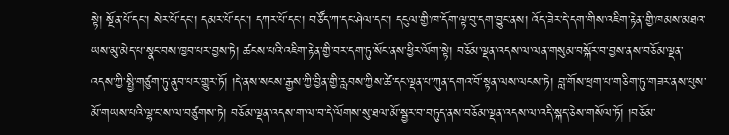སྟེ། སྔོན་པོ་དང་། སེར་པོ་དང་། དམར་པོ་དང་། དཀར་པོ་དང་། བཙོད་ཀ་དང་ཤེལ་དང་། དངུལ་གྱི་ཁ་དོག་ལྟ་བུ་དག་བྱུང་ནས། འོད་ཟེར་དེ་དག་གིས་འཇིག་རྟེན་གྱི་ཁམས་མཐའ་ཡས་མུ་མེད་པ་སྣང་བས་ཁྱབ་པར་བྱས་ཏེ། ཚངས་པའི་འཇིག་རྟེན་གྱི་བར་དག་ཏུ་སོང་ནས་ཕྱིར་ལོག་སྟེ། བཅོམ་ལྡན་འདས་ལ་ལན་གསུམ་བསྐོར་བ་བྱས་ནས་བཅོམ་ལྡན་འདས་ཀྱི་སྤྱི་གཙུག་ཏུ་ནུབ་པར་གྱུར་ཏོ། །དེ་ནས་སངས་རྒྱས་ཀྱི་བྱིན་གྱི་རླབས་ཀྱིས་ཚེ་དང་ལྡན་པ་ཀུན་དགའ་བོ་སྟན་ལས་ལངས་ཏེ། བླ་གོས་ཕྲག་པ་གཅིག་ཏུ་གཟར་ནས་པུས་མོ་གཡས་པའི་ལྷ་ང་ས་ལ་བཙུགས་ཏེ། བཅོམ་ལྡན་འདས་ག་ལ་བ་དེ་ལོགས་སུ་ཐལ་མོ་སྦྱར་བ་བཏུད་ནས་བཅོམ་ལྡན་འདས་ལ་འདི་སྐད་ཅེས་གསོལ་ཏོ། །བཅོམ་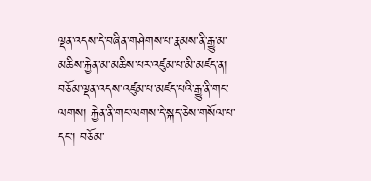ལྡན་འདས་དེ་བཞིན་གཤེགས་པ་རྣམས་ནི་རྒྱུ་མ་མཆིས་རྐྱེན་མ་མཆིས་པར་འཛུམ་པ་མི་མཛད་ན། བཅོམ་ལྡན་འདས་འཛུམ་པ་མཛད་པའི་རྒྱུ་ནི་གང་ལགས། རྐྱེན་ནི་གང་ལགས་དེ་སྐད་ཅེས་གསོལ་པ་དང་། བཅོམ་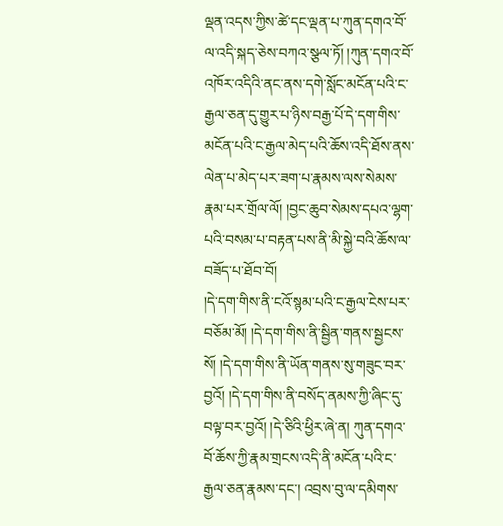ལྡན་འདས་ཀྱིས་ཚེ་དང་ལྡན་པ་ཀུན་དགའ་བོ་ལ་འདི་སྐད་ཅེས་བཀའ་སྩལ་ཏོ། །ཀུན་དགའ་བོ་འཁོར་འདིའི་ནང་ནས་དགེ་སློང་མངོན་པའི་ང་རྒྱལ་ཅན་དུ་གྱུར་པ་ཉིས་བརྒྱ་པོ་དེ་དག་གིས་མངོན་པའི་ང་རྒྱལ་མེད་པའི་ཆོས་འདི་ཐོས་ནས་ལེན་པ་མེད་པར་ཟག་པ་རྣམས་ལས་སེམས་རྣམ་པར་གྲོལ་ལོ། །བྱང་ཆུབ་སེམས་དཔའ་ལྷག་པའི་བསམ་པ་བརྟན་པས་ནི་མི་སྐྱེ་བའི་ཆོས་ལ་བཟོད་པ་ཐོབ་བོ།
།དེ་དག་གིས་ནི་ངའོ་སྙམ་པའི་ང་རྒྱལ་ངེས་པར་བཅོམ་མོ། །དེ་དག་གིས་ནི་སྦྱིན་གནས་སྦྱངས་སོ། །དེ་དག་གིས་ནི་ཡོན་གནས་སུ་གཟུང་བར་བྱའོ། །དེ་དག་གིས་ནི་བསོད་ནམས་ཀྱི་ཞིང་དུ་བལྟ་བར་བྱའོ། །དེ་ཅིའི་ཕྱིར་ཞེ་ན། ཀུན་དགའ་བོ་ཆོས་ཀྱི་རྣམ་གྲངས་འདི་ནི་མངོན་པའི་ང་རྒྱལ་ཅན་རྣམས་དང་། འབྲས་བུ་ལ་དམིགས་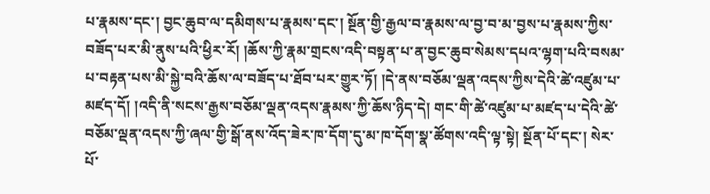པ་རྣམས་དང་། བྱང་ཆུབ་ལ་དམིགས་པ་རྣམས་དང་། སྔོན་གྱི་རྒྱལ་བ་རྣམས་ལ་བྱ་བ་མ་བྱས་པ་རྣམས་ཀྱིས་བཟོད་པར་མི་ནུས་པའི་ཕྱིར་རོ། །ཆོས་ཀྱི་རྣམ་གྲངས་འདི་བསྟན་པ་ན་བྱང་ཆུབ་སེམས་དཔའ་ལྷག་པའི་བསམ་པ་བརྟན་པས་མི་སྐྱེ་བའི་ཆོས་ལ་བཟོད་པ་ཐོབ་པར་གྱུར་ཏོ། །དེ་ནས་བཅོམ་ལྡན་འདས་ཀྱིས་དེའི་ཚེ་འཛུམ་པ་མཛད་དོ། །འདི་ནི་སངས་རྒྱས་བཅོམ་ལྡན་འདས་རྣམས་ཀྱི་ཆོས་ཉིད་དེ། གང་གི་ཚེ་འཛུམ་པ་མཛད་པ་དེའི་ཚེ་བཅོམ་ལྡན་འདས་ཀྱི་ཞལ་གྱི་སྒོ་ནས་འོད་ཟེར་ཁ་དོག་དུ་མ་ཁ་དོག་སྣ་ཚོགས་འདི་ལྟ་སྟེ། སྔོན་པོ་དང་། སེར་པོ་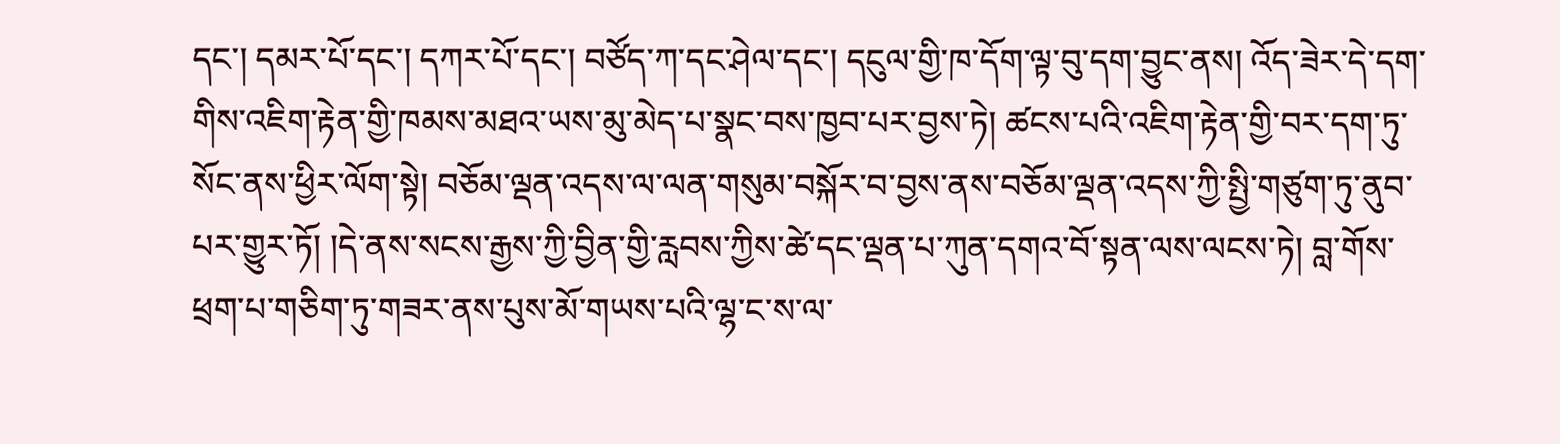དང་། དམར་པོ་དང་། དཀར་པོ་དང་། བཙོད་ཀ་དང་ཤེལ་དང་། དངུལ་གྱི་ཁ་དོག་ལྟ་བུ་དག་བྱུང་ནས། འོད་ཟེར་དེ་དག་གིས་འཇིག་རྟེན་གྱི་ཁམས་མཐའ་ཡས་མུ་མེད་པ་སྣང་བས་ཁྱབ་པར་བྱས་ཏེ། ཚངས་པའི་འཇིག་རྟེན་གྱི་བར་དག་ཏུ་སོང་ནས་ཕྱིར་ལོག་སྟེ། བཅོམ་ལྡན་འདས་ལ་ལན་གསུམ་བསྐོར་བ་བྱས་ནས་བཅོམ་ལྡན་འདས་ཀྱི་སྤྱི་གཙུག་ཏུ་ནུབ་པར་གྱུར་ཏོ། །དེ་ནས་སངས་རྒྱས་ཀྱི་བྱིན་གྱི་རླབས་ཀྱིས་ཚེ་དང་ལྡན་པ་ཀུན་དགའ་བོ་སྟན་ལས་ལངས་ཏེ། བླ་གོས་ཕྲག་པ་གཅིག་ཏུ་གཟར་ནས་པུས་མོ་གཡས་པའི་ལྷ་ང་ས་ལ་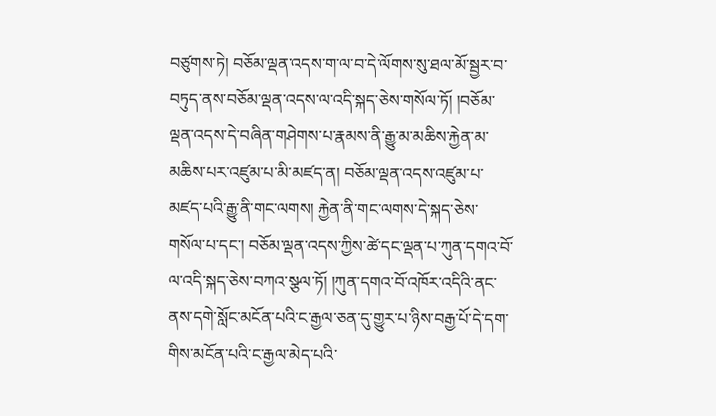བཙུགས་ཏེ། བཅོམ་ལྡན་འདས་ག་ལ་བ་དེ་ལོགས་སུ་ཐལ་མོ་སྦྱར་བ་བཏུད་ནས་བཅོམ་ལྡན་འདས་ལ་འདི་སྐད་ཅེས་གསོལ་ཏོ། །བཅོམ་ལྡན་འདས་དེ་བཞིན་གཤེགས་པ་རྣམས་ནི་རྒྱུ་མ་མཆིས་རྐྱེན་མ་མཆིས་པར་འཛུམ་པ་མི་མཛད་ན། བཅོམ་ལྡན་འདས་འཛུམ་པ་མཛད་པའི་རྒྱུ་ནི་གང་ལགས། རྐྱེན་ནི་གང་ལགས་དེ་སྐད་ཅེས་གསོལ་པ་དང་། བཅོམ་ལྡན་འདས་ཀྱིས་ཚེ་དང་ལྡན་པ་ཀུན་དགའ་བོ་ལ་འདི་སྐད་ཅེས་བཀའ་སྩལ་ཏོ། །ཀུན་དགའ་བོ་འཁོར་འདིའི་ནང་ནས་དགེ་སློང་མངོན་པའི་ང་རྒྱལ་ཅན་དུ་གྱུར་པ་ཉིས་བརྒྱ་པོ་དེ་དག་གིས་མངོན་པའི་ང་རྒྱལ་མེད་པའི་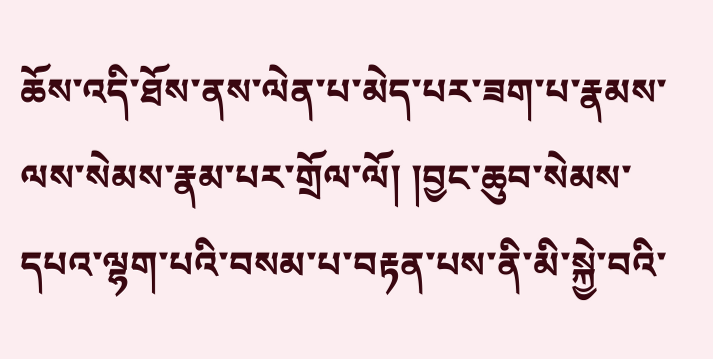ཆོས་འདི་ཐོས་ནས་ལེན་པ་མེད་པར་ཟག་པ་རྣམས་ལས་སེམས་རྣམ་པར་གྲོལ་ལོ། །བྱང་ཆུབ་སེམས་དཔའ་ལྷག་པའི་བསམ་པ་བརྟན་པས་ནི་མི་སྐྱེ་བའི་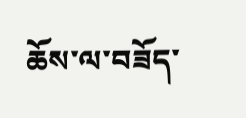ཆོས་ལ་བཟོད་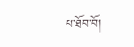པ་ཐོབ་བོ།